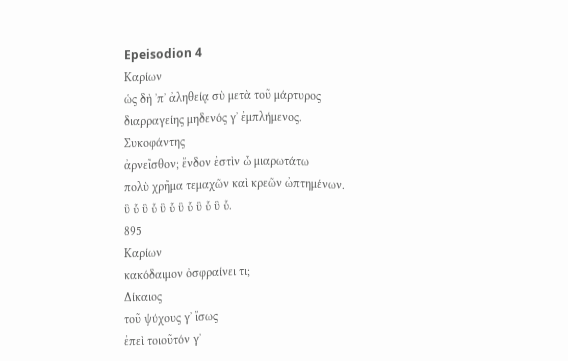Epeisodion 4
Καρίων
ὡς δὴ ʼπʼ ἀληθείᾳ σὺ μετὰ τοῦ μάρτυρος
διαρραγείης μηδενός γʼ ἐμπλήμενος.
Συκοφάντης
ἀρνεῖσθον; ἔνδον ἐστὶν ὦ μιαρωτάτω
πολὺ χρῆμα τεμαχῶν καὶ κρεῶν ὠπτημένων.
ὓ ὗ ὓ ὗ ὓ ὗ ὓ ὗ ὓ ὗ ὓ ὗ.
895
Καρίων
κακόδαιμον ὀσφραίνει τι;
Δίκαιος
τοῦ ψύχους γʼ ἴσως
ἐπεὶ τοιοῦτόν γʼ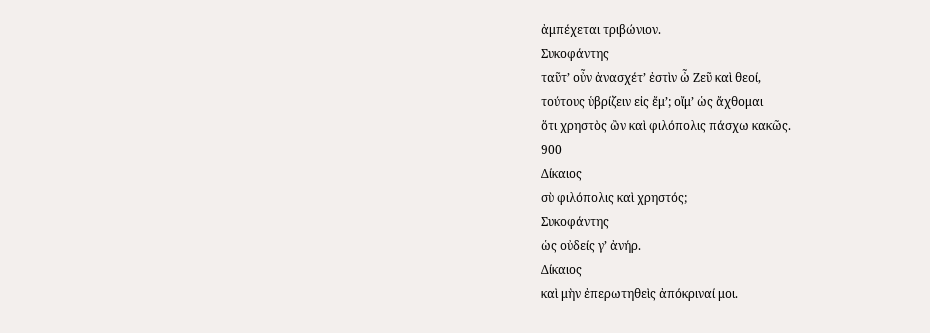ἀμπέχεται τριβώνιον.
Συκοφάντης
ταῦτʼ οὖν ἀνασχέτʼ ἐστὶν ὦ Ζεῦ καὶ θεοί,
τούτους ὑβρίζειν εἰς ἔμʼ; οἴμʼ ὡς ἄχθομαι
ὅτι χρηστὸς ὢν καὶ φιλόπολις πάσχω κακῶς.
900
Δίκαιος
σὺ φιλόπολις καὶ χρηστός;
Συκοφάντης
ὡς οὐδείς γʼ ἀνήρ.
Δίκαιος
καὶ μὴν ἐπερωτηθεὶς ἀπόκριναί μοι.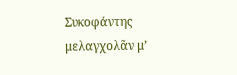Συκοφάντης
μελαγχολᾶν μʼ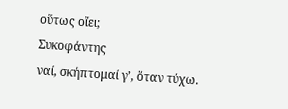οὕτως οἴει;
Συκοφάντης
ναί, σκήπτομαί γʼ, ὅταν τύχω.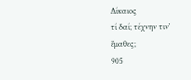Δίκαιος
τί δαί; τέχνην τινʼ ἔμαθες;
905